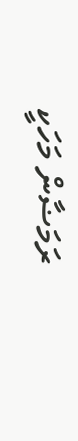ރަމަޟާން މަހަކީ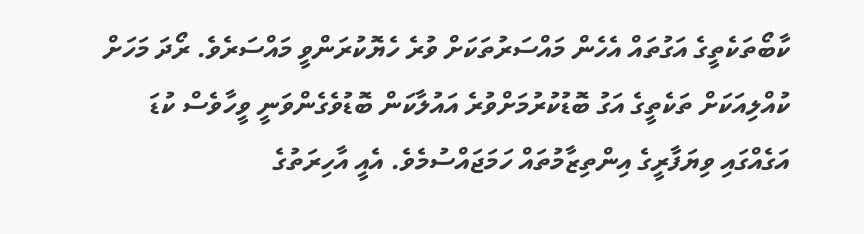ކާބޯތަކެތީގެ އަގުތައް އެހެން މައްސަރުތަކަށް ވުރެ ހެޔޮކުރަންވީ މައްސަރެވެ. ރޯދަ މަހަށް ކުއްލިއަކަށް ތަކެތީގެ އަގު ބޮޑުކުރުމަށްވުރެ އައުލާކަން ބޮޑުވެގެންވަނީ ވީހާވެސް ކުޑަ އަގެއްގައި ވިޔަފާރީގެ އިންތިޒާމުތައް ހަމަޖައްސުމެވެ. އެއީ އާހިރަތުގެ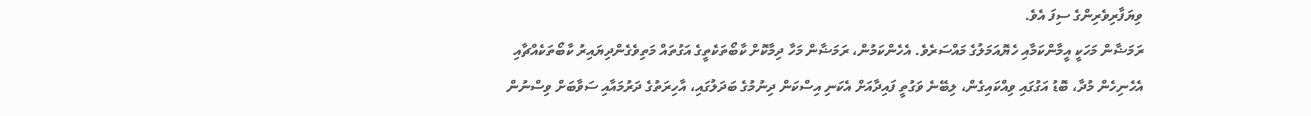ވިޔަފާރިވެރިންގެ ސިފަ އެވެ.
ރަމަޟާން މަހަކީ އީމާންކަމާއި ހެޔޮއަމަލުގެ މައްސަރެވެ. އެހެންކަމުން، ރަމަޟާން މަހާ ދިމާކޮށް ކާބޯތަކެތީގެ އަގުތައް މަތިވެގެންދިޔައިރު ކާބޯތަކެއްޗާއި އެހެނިހެން މުދާ، ބޮޑު އަގުގައި ވިއްކައިގެން، ލިބޭނެ ވަގުތީ ފައިދާއަށް އެކަނި އިސްކަން ދިނުމުގެ ބަދަލުގައި، އާހިރަތުގެ ދަރުމައާއި ސަވާބަށް ވިސްނުން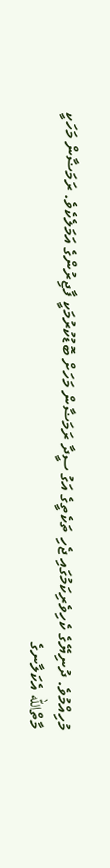މުހިއްމުވެ. ދުނިޔޭގެ ކެހިވެރިކަމުގައި ޖެހި ތަކެތީގެ އަގު ސީދާ ރަމަޟާން މަހަށް ބޮޑުކުރުމަކީ ފާޖިރުންގެ އަމަލެކެވެ. ރަމަޟާން މަހަކީ މާތްالله އެކަލާނގެ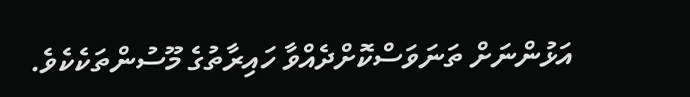އަޅުންނަށް ތަނަވަސްކޮށްދެއްވާ ހައިރާތުގެ މޫސުންތަކެކެވެ.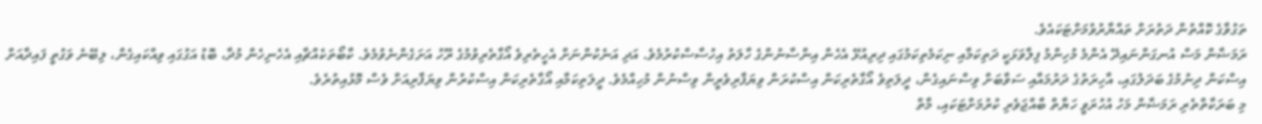ތަގުވާގެ ކޮއްތުން ދަތުރަށް ތައްޔާރުވުމަށްޓަކައެވެ.
ރަމަޟާން މަސް އުނގަންނައިދޭ އެންމެ މުހިންމު ފިލާވަޅަކީ ދަތިކަމާއި ނިކަމެތިކަމުގައި ދިރިއުޅޭ އެހެން އިންސާނުންގެ ހާލަތު އިހުސާސްކުރުމެވެ. އަދި އަނެކުންނަށް އެހީތެރިވެ އޯގާތެރިވުމުގެ ރޫހު އަށަގެންނެވުމެވެ. ކާބޯތަކެއްޗާއި އެހެނިހެން މުދާ، ބޮޑު އަގުގައި ވިއްކައިގެން، ލިބޭނެ ވަގުތީ ފައިދާއަށް އިސްކަން ދިނުމުގެ ބަދަލުގައި، އާހިރަތުގެ ދަރުމައާއި ސަވާބަށް ވިސްނައިގެން، ދީލަތިވެ އޯގާތެރިކަން އިސްކުރަން ވިޔަފާރިވެރީން ވިސްނުން މުހިއްމެވެ. ދީލަތިކަމާއި އޯގާތެރިކަން އިސްކުރުން ވިޔަފާރިއަށް ވެސް މޮޅުއިތުރެވެ.
މި ބަރަކާތްތެރި ރަމަޟާން މަހު އުހުރަވީ ހަޔާތް ބާއްޖަވެރި ކުރުމަށްޓަކައި، މާތް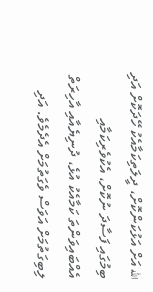الله އަށް އަޅުކަންކޮށް، ދީލަތިކަމާއެކު ހޭދަކޮށް އަދި ބިމުގައި ފަސާދަ ނުކޮށް، އެކުވެރިކަމާއި އެއްބައިވަންތަ ކަމާއެކު އުޅެ، ދުނިޔެއާއި އާހިރަތް ލިބިގަތުމަށް އަވަސް ވެގަތުމަށް އެދެމެވެ. އަދި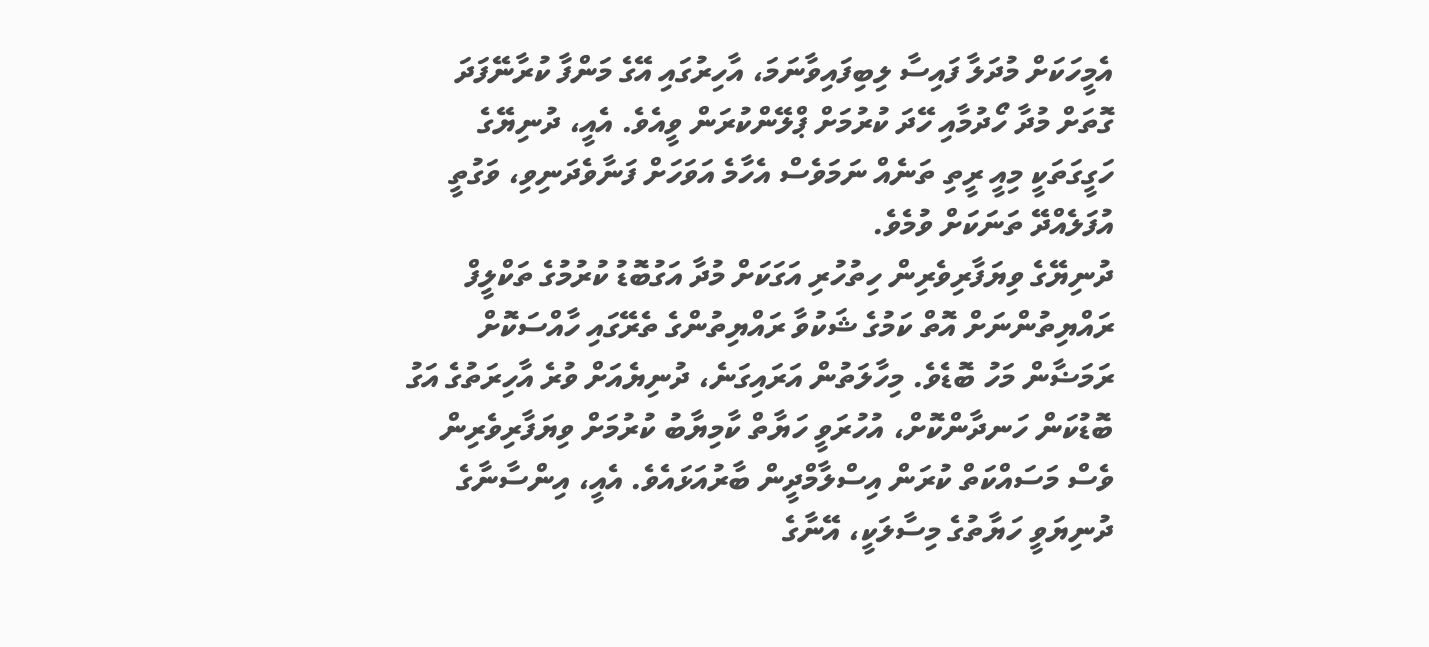އެމީހަކަށް މުދަލާ ފައިސާ ލިބިފައިވާނަމަ، އާހިރުގައި އޭގެ މަންފާ ކުރާނޭފަދަ ގޮތަށް މުދާ ހޯދުމާއި ހޭދަ ކުރުމަށް ޕްލޭންކުރަން ވީއެވެ. އެއީ، ދުނިޔޭގެ ހަގީގަތަކީ މިއީ ރީތި ތަނެއް ނަމަވެސް އެހާމެ އަވަހަށް ފަނާވެދަނިވި، ވަގުތީ އުފަލެއްދޭ ތަނަކަށް ވުމެވެ.
ދުނިޔޭގެ ވިޔަފާރިވެރިން ހިތުހުރި އަގަކަށް މުދާ އަގުބޮޑު ކުރުމުގެ ތަކްލީފް ރައްޔިތުންނަށް އޮތް ކަމުގެ ޝަކުވާ ރައްޔިތުންގެ ތެރޭގައި ހާއްސަކޮށް ރަމަޟާން މަހު ބޮޑެވެ. މިހާލަތުން އަރައިގަނެ، ދުނިޔެއަށް ވުރެ އާހިރަތުގެ އަގު ބޮޑުކަން ހަނދާންކޮށް، އުހުރަވީ ހަޔާތް ކާމިޔާބު ކުރުމަށް ވިޔަފާރިވެރިން ވެސް މަސައްކަތް ކުރަން އިސްލާމްދީން ބާރުއަޅައެވެ. އެއީ، އިންސާނާގެ ދުނިޔަވީ ހަޔާތުގެ މިސާލަކީ، އޭނާގެ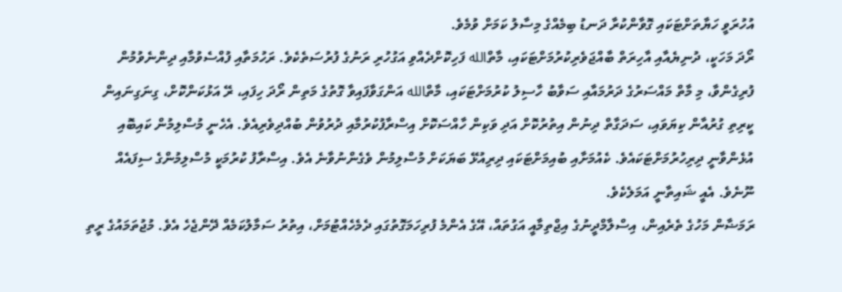އުހުރަވީ ހަޔާތަށްޓަކައި ގޮވާންކުރާ ދަނޑު ބިމެއްގެ މިސާލު ކަމަށް ވުމެވެ.
ރޯދަ މަހަކީ، ދުނިޔެއާއި އާހިރަތް ބާއްޖަވެރިކުރުމަށްޓަކައި، މާތްالله ފަހިކޮށްދެއްވި އަގުހުރި ރަނުގެ ފުރުސަތެކެވެ. ރަހުމަތާއި ފުއްސެވުމާއި ދިންނެވުމުން ފުރިގެންވާ، މި މާތް މައްސަރުގެ ދަރުމައާއި ސަވާބު ހާސިލު ކުރުމަށްޓަކައި، މާތްالله އަންގަވާފައިވާ ގޮތުގެ މަތިން ރޯދަ ހިފައި، ރޭ އަޅުކަންކޮށް، ގިނަގިނައިން ކީރިތި ގުރުއާން ކިޔަވައި، ސަދަގާތް ދިނުން އިތުރުކޮށް އަދި ވަކިން ހާއްސަކޮށް އިސްރާފުކުރުމާއި ދުރުވުން ބުއްދިވެރިއެވެ. އެހެނީ މުސްލިމުން ކައިބޮއި އުޅެންވާނީ ދިރިހުރުމަށްޓަކައެވެ. ކެއުމަށާއި ބުއިމަށްޓަކައި ދިރިއުޅޭ ބަޔަކަށް މުސްލިމުން ވެގެންނުވާނެ އެވެ. އިސްރާފު ކުރުމަކީ މުސްލިމުންގެ ސިފައެއް ނޫނެވެ. އެއީ ޝައިތާނީ އަމަލެކެވެ.
ރަމަޟާން މަހުގެ ތެރެއިން، އިސްލާމްދީނުގެ އިޖްތިމާއީ އަގުތައް، އޭގެ އެންމެ ފުރިހަމަގޮތުގައި ދެމެހެއްޓުމަށް، އިތުރު ސަމާލުކަމެއް ދޭންޖެހެ އެވެ. މުޖުތަމައުގެ ރީތި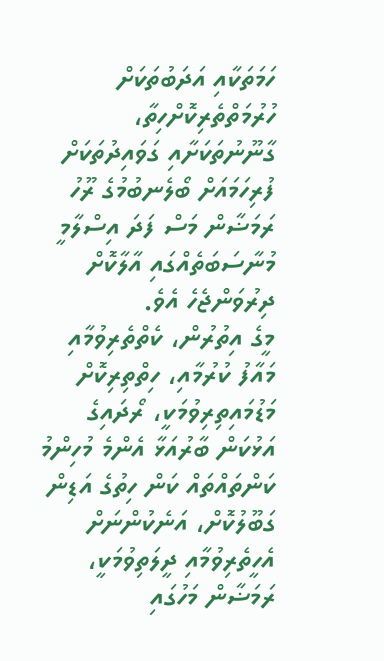ހަމަތަކާއި އަދަބުތަކަށް ހުރުމަތްތެރިކޮށްހިތާ، ގާނޫނުތަކަށާއި ގަވައިދުތަކަށް ފުރިހަމައަށް ބޯލެނބުމުގެ ރޫހު ރަމަޟާން މަސް ފަދަ އިސްލާމީ މުނާސަބަތެއްގައި އާލާކޮށް ދިރުވަންޖެހެ އެވެ.
މީގެ އިތުރުން، ކެތްތެރިވުމާއި މައާފު ކުރުމާއި، ހިތްތިރިކޮށް މަޑުމައިތިރިވުމަކީ، ރޯދައިގެ އަޅުކަން ބާރުއަޅާ އެންމެ މުހިންމު ކަންތައްތައް ކަން ހިތުގެ އަޑިން ގަބޫލުކޮށް، އަނެކުންނަށް އެހީތެރިވުމާއި ދީލަތިވުމަކީ، ރަމަޟާން މަހުގައި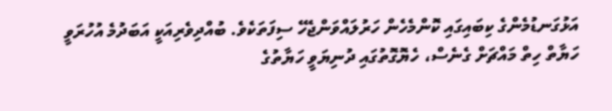އަޅުގަނޑުމެންގެ ކިބައިގައި ކޮންމެހެން ހަރުލައްވަންޖެހޭ ސިފަތަކެވެ. ބުއްދިވެރިއަކީ އަބަދުމެ އުހުރަވީ ހަޔާތް ހިތް މައްޗަށް ގެނެސް، ހެޔޮގޮތުގައި ދުނިޔަވީ ހަޔާތުގެ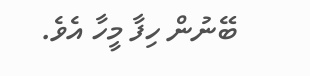ބޭނުން ހިފާ މީހާ އެވެ.